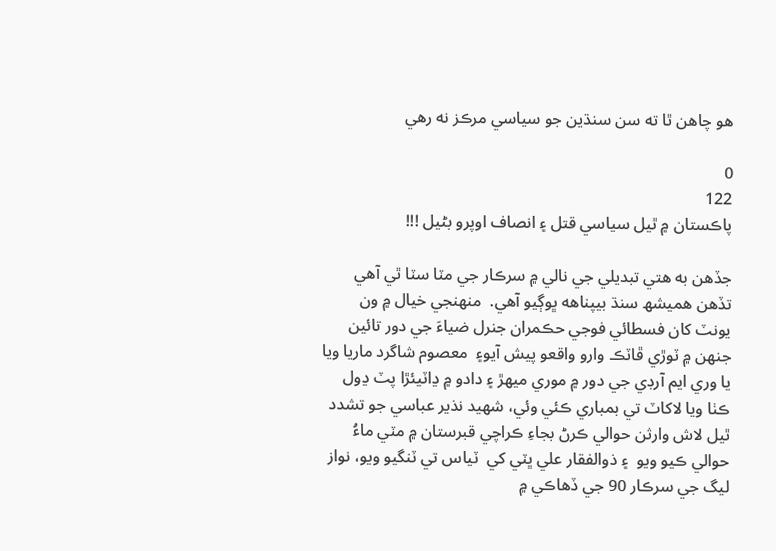هو چاهن ٿا ته سن سنڌين جو سياسي مرڪز نه رھي

0
122
پاڪستان ۾ ٿيل سياسي قتل ۽ انصاف اوپرو بڻيل !!!

جڏهن به هتي تبديلي جي نالي ۾ سرڪار جي مٽا سٽا ٿي آھي تڏهن هميشھ سنڌ بيپناھه ڀوڳيو آھي.  منهنجي خيال ۾ ون يونٽ کان فسطائي فوجي حڪمران جنرل ضياءَ جي دور تائين جنهن ۾ ٽوڙي ڦاٽڪ وارو واقعو پيش آيو۽  معصوم شاگرد ماريا ويا يا وري ايم آرڊي جي دور ۾ موري ميهڙ ۽ دادو ۾ ڍاٽيئڙا پٽ ڍول ڪٺا ويا لاکاٽ تي بمباري ڪئي وئي، شھيد نذير عباسي جو تشدد ٿيل لاش وارثن حوالي ڪرڻ بجاءِ ڪراچي قبرستان ۾ مٽي ماءُ حوالي ڪيو ويو  ۽ ذوالفقار علي ڀٽي کي  ٽياس تي ٽنگيو ويو، نواز ليگ جي سرڪار 90 جي ڏهاڪي ۾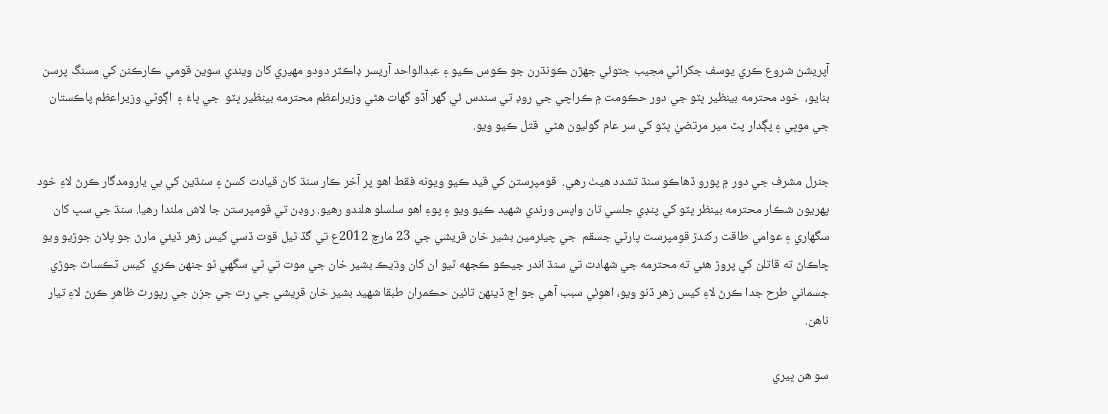آپريشن شروع ڪري يوسف جکراڻي مجيب جتوئي جهڙن ڪونڌرن جو ڪوس ڪيو ۽ عبدالواحد آريسر ڊاڪٽر دودو مهيري کان ويندي سوين قومي ڪارڪنن کي مسنگ پرسن بنايو،  خود محترمه بينظير ڀٽو جي دور حڪومت ۾ ڪراچي جي روڊ تي سندس ئي گهر آڏو گهات هڻي وزيراعظم محترمه بينظير ڀٽو  جي ڀاءُ ۽  اڳوڻي وزيراعظم پاڪستان  جي موڀي ۽ پڳدار پٽ مير مرتضيٰ ڀٽو کي سر عام گوليون هڻي  قتل ڪيو ويو.

جنرل مشرف جي دور ۾ پورو ڏهاڪو سنڌ تشدد هيٺ رهي.  قومپرستن کي قيد ڪيو ويونه فقط اھو پر آخر ڪار سنڌ کان قيادت کسڻ ۽ سنڌين کي بي يارومدگار ڪرڻ لاءِ خود پهريون شڪار محترمه بينظر ڀٽو کي پنڊي جلسي تان واپس ورندي شھيد ڪيو ويو ۽ پوءِ اهو سلسلو هلندو رهيو. روڊن تي قومپرستن جا لاش ملندا رهيا. سنڌ جي سڀ کان سگهاري ۽ عوامي طاقت رکندڙ قومپرست پارٽي جسقم  جي چيئرمين بشير خان قريشي جي 23 مارچ 2012ع تي گڏ ٿيل قوت ڏسي کيس زهر ڏيئي مارڻ جو پلان جوڙيو ويو ڇاڪاڻ ته قاتلن کي پروڙ ھئي ته محترمه جي شھادت تي سنڌ اندر جيڪو ڪجھه ٿيو ان کان وڌيڪ بشير خان جي موت تي ٿي سگهي ٿو جنهن ڪري  کيس ٽڪساٽ جوڙي جسماني طرح جدا ڪرڻ لاءِ کيس زهر ڏنو ويو، اهوئي سبب آھي جو اڄ ڏينهن تائين حڪمران طبقا شھيد بشير خان قريشي جي رت جي جزن جي رپورٽ ظاهر ڪرڻ لاءِ تيار ناهن.

سو هن ڀيري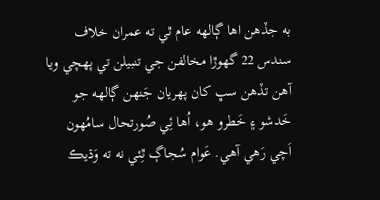به جڏهن اها ڳالھه عام ٿي ته عمران خلاف سندس 22 گهوڙا مخالفن جي تنبيلن تي پهچي ويا آھن تڏهن سڀ کان پهريان جَنهن ڳالهه جو خَدشو ۽ خَطرو هو، اُها ئِي صُورتحال سامُهون اَچي رَهي آهي. عَوام سُجاڳ ٿِئي نه ته وَڌيڪ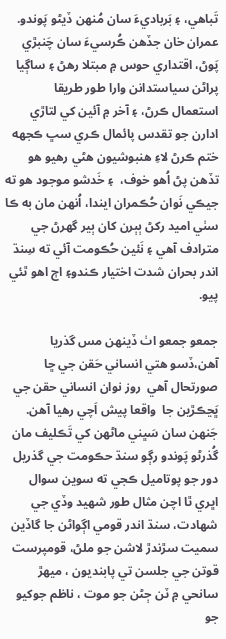تَباهي، ۽ بَرباديءَ سان مُنهن ڏيڻو پَوندو.   عمران خان جڏهن ڪُرسيءَ سان چَنبڙي پَوڻ، اقتداري حوس ۾ مبتلا رهڻ ۽ ساڳيا پراڻن سياستدانن وارا طور طريقا استعمال ڪرڻ، ۽ آخر ۾ آئين کي لتاڙي ادارن جو تقدس پائمال ڪري سڀ ڪجھه ختم ڪرڻ لاءِ ھنبوشيون هڻي رهيو هو تڏهن پڻ اُهو خوف،  ۽ خَدشو موجود هو ته جيڪي نَوان حُڪمران ايندا، اُنهن مان به ڪا سٺي اميد رکڻ ٻٻرن کان ٻير گهرڻ جي مترادف آھي ۽ نَئين حُڪومت آئي ته سِنڌ اندر بحران شدت اختيار ڪندو۽ اڄ اهو ٿئي پيو.

جمعو جمعو اٺ ڏينهن مس گذريا آھن،ڏسو هتي انساني حَقن جي ڇا صورتحال آھي  روز نوان انساني حقن جي ڀَڃڪڙين جا  واقعا پيش اَچي رهيا آھن.  جَنهن سان سَڀني ماڻهن کي تَڪليف مان گُذرڻو پَوندو رڳو سنڌ حڪومت جي گذريل دور جو پوتاميل ڪجي ته سوين سوال اڀري ٿا اچن مثال طور شهيد وڏي جي شھادت، سنڌ اندر قومي اڳواڻن جا گاڏين سميت سڙندڙ لاشن جو ملڻ، قومپرست قوتن جي جلسن تي پابنديون ، ميهڙ سانحي ۾ ٽن ڄڻن جو موت ، ناظم جوکيو جو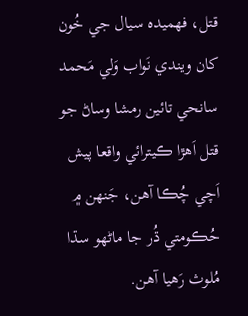قتل، فهميده سيال جي خُون کان ويندي نَواب وَلي مَحمد سانحي تائين رمشا وساڻ جو قتل اَهڙا ڪيترائي واقعا پيش اَچي چُڪا آهن، جَنهن ۾ حُڪومتي ڌُر جا ماڻهو سڌا مُلوث رَهيا آهن.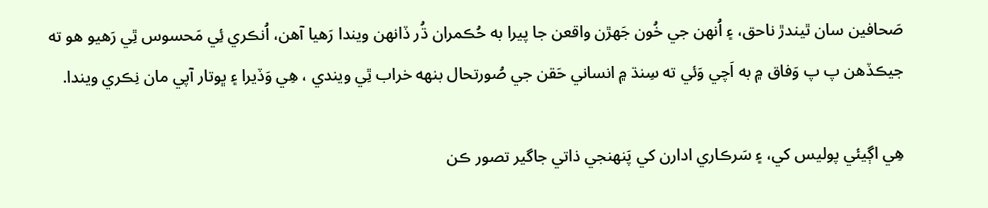صَحافين سان ٿيندڙ ناحق، ۽ اُنهن جي خُون جَهڙن واقعن جا پيرا به حُڪمران ڌُر ڏانهن ويندا رَهيا آهن، اُنڪري ئِي مَحسوس ٿِي رَهيو هو ته جيڪڏهن پ پ وَفاق ۾ به اَچي وَئي ته سِنڌ ۾ انساني حَقن جي صُورتحال بنھه خراب ٿِي ويندي ، هِي وَڏيرا ۽ ڀوتار آپي مان نِڪري ويندا.

هِي اڳيئي پوليس کي، ۽ سَرڪاري ادارن کي پَنهنجي ذاتي جاگير تصور ڪن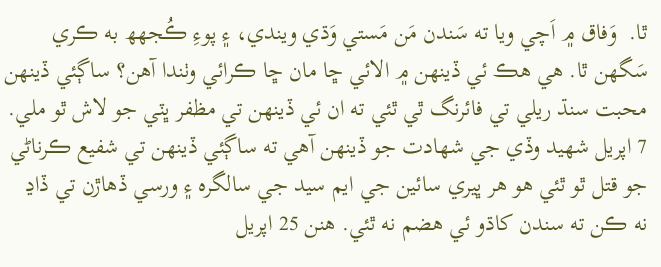ٿا.  وَفاق ۾ اَچي ويا ته سَندن مَن مَستي وَڌي ويندي، ۽ پوءِ ڪُجهھ به ڪري سَگهن ٿا. هي هڪ ئي ڏينهن ۾ الائي ڇا مان ڇا ڪرائي وٺندا آھن؟ ساڳئي ڏينهن محبت سنڌ ريلي تي فائرنگ ٿي ٿئي ته ان ئي ڏينهن تي مظفر ڀٽي جو لاش ٿو ملي.  7 اپريل شھيد وڏي جي شهادت جو ڏينهن آھي ته ساڳئي ڏينهن تي شفيع ڪرناڻي جو قتل ٿو ٿئي هو هر ڀيري سائين جي ايم سيد جي سالگره ۽ ورسي ڏهاڙن تي ڏاڍ   نه ڪن ته سندن کاڌو ئي هضم نه ٿئي. هنن 25 اپريل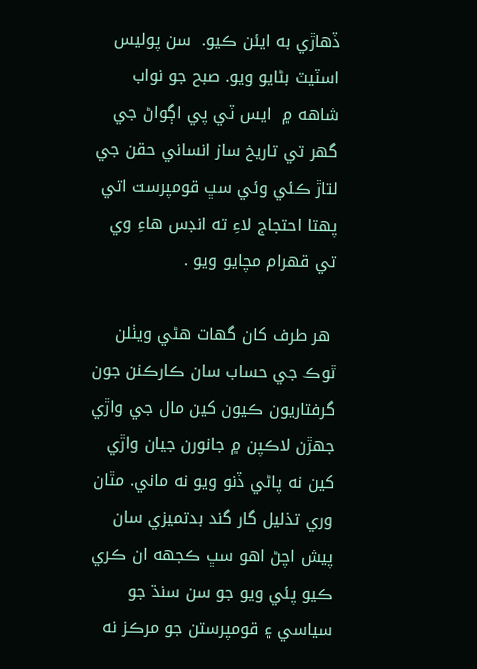ڏهاڙي به ايئن ڪيو.  سن پوليس اسٽيٽ بڻايو ويو. صبح جو نواب شاھه ۾  ايس ٽي پي اڳواڻ جي گهر تي تاريخ ساز انساني حقن جي لتاڙ ڪئي وئي سڀ قومپرست اتي پهتا احتجاج لاءِ ته انڊس هاءِ وي تي قهرام مچايو ويو .

 هر طرف کان گهات هڻي ويٺلن ٿوڪ جي حساب سان ڪارڪنن جون گرفتاريون ڪيون کين مال جي واڙي جهڙن لاڪپن ۾ جانورن جيان واڙي کين نه پاڻي ڏنو ويو نه ماني. مٿان وري تذليل گار گند بدتميزي سان پيش اچڻ اهو سڀ ڪجھه ان ڪري ڪيو پئي ويو جو سن سنڌ جو سياسي ۽ قومپرستن جو مرڪز نه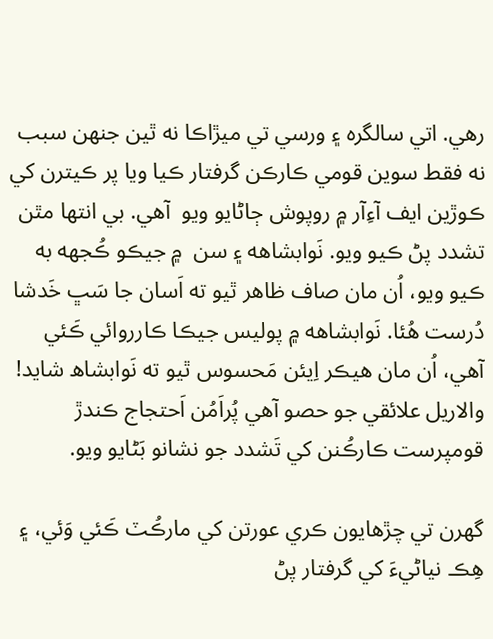رھي. اتي سالگره ۽ ورسي تي ميڙاڪا نه ٿين جنهن سبب نه فقط سوين قومي ڪارڪن گرفتار ڪيا ويا پر ڪيترن کي ڪوڙين ايف آءِآر ۾ روپوش ڄاڻايو ويو  آھي. بي انتها مٿن تشدد پڻ ڪيو ويو. نَوابشاھه ۽ سن  ۾ جيڪو ڪُجهه به ڪيو ويو، اُن مان صاف ظاهر ٿيو ته اَسان جا سَڀ خَدشا دُرست هُئا. نَوابشاھه ۾ پوليس جيڪا ڪارروائي ڪَئي آهي، اُن مان هيڪر اِيئن مَحسوس ٿيو ته نَوابشاھ شايد! والاريل علائقي جو حصو آھي پُراَمُن اَحتجاج ڪندڙ قومپرست ڪارڪُنن کي تَشدد جو نشانو بَڻايو ويو.

گهرن تي چڙهايون ڪري عورتن کي مارڪُٽ ڪَئي وَئي، ۽ هِڪ نياڻيءَ کي گرفتار پڻ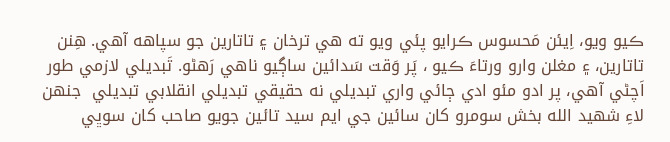ڪيو ويو، اِيئن مَحسوس ڪرايو پئي ويو ته ھي ترخان ۽ تاتارين جو سپاھه آھي. هِنن تاتارين، ۽ مغلن وارو ورتاءَ ڪيو ، پَر وَقت سَدائين ساڳيو ناهي رَهڻو. تَبديلي لازمي طور اَچڻي آهي، پر ادو مئو ادي ڄائي واري تبديلي نه حقيقي تبديلي انقلابي تبديلي  جنهن لاءِ شھيد الله بخش سومرو کان سائين جي ايم سيد تائين جويو صاحب کان سوڀي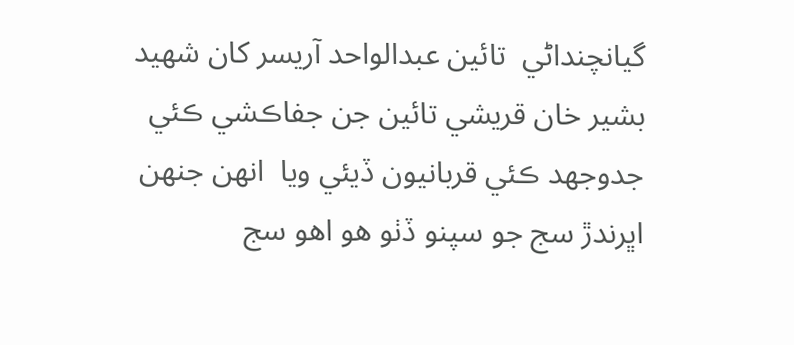گيانچنداڻي  تائين عبدالواحد آريسر کان شھيد بشير خان قريشي تائين جن جفاڪشي ڪئي جدوجهد ڪئي قربانيون ڏيئي ويا  انهن جنهن اڀرندڙ سج جو سپنو ڏٺو هو اهو سج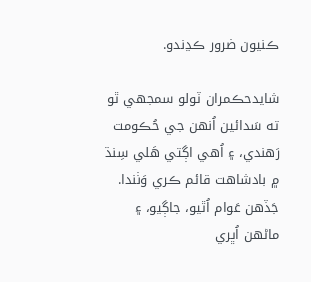ڪنيون ضرور ڪڍندو.

شايدحڪمران ٽولو سمجهي ٿو ته سَدائين اُنهن جي حُڪومت رَهندي، ۽ اُهي اڳتي هَلي سِنڌ ۾ بادشاهت قائم ڪري وَٺندا. جَڏهن عَوام اُٿيو، جاڳيو، ۽ ماڻهن اُڀري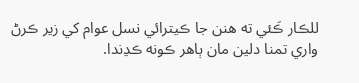للڪار ڪَئي ته هنن جا ڪيترائي نسل عوام کي زير ڪرڻ واري تمنا دلين مان ٻاهر ڪونه ڪڍندا.